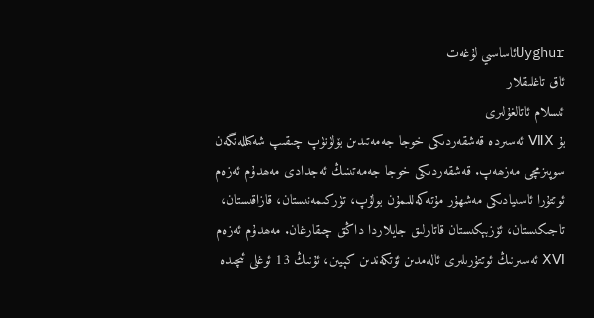Uyghurئاساسىي لۇغەت
ئاق تاغلىقلار
ئىسلام ئاتالغۇلىرى
بۇ ⅦⅩ ئەسىردە قەشقەردىكى خوجا جەمەتىدىن بۆلۈنۈپ چىقىپ شەكىللەنگەن سوپىزمچى مەزھەپ. قەشقەردىكى خوجا جەمەتىنىڭ ئەجدادى مەھدۇم ئەزەم ئوتتۇرا ئاسىيادىكى مەشھۇر مۇتەكەللىمۇن بولۇپ، تۈركىمەنىستان، قازاقىستان، تاجىكىستان، ئۆزبېكىستان قاتارلىق جايلاردا داڭق چىقارغان. مەھدۇم ئەزەم ⅩⅥ ئەسىرنىڭ ئوتتۇرىلىرى ئالەمدىن ئۆتكەندىن كېيىن، ئۇنىڭ 13 ئوغلى ئىچىدە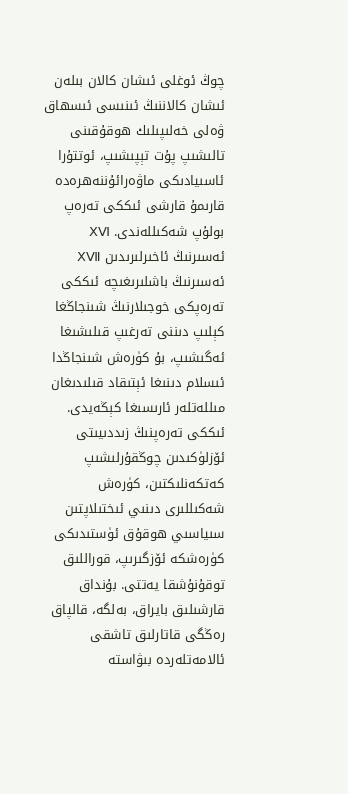چوڭ ئوغلى ئىشان كالان بىلەن ئىشان كالاننىڭ ئىنىسى ئىسھاق ۋەلى خەلىپىلىك ھوقۇقىنى تالىشىپ پۇت تېپىشىپ، ئوتتۇرا ئاسىيادىكى ماۋەرائۇننەھرەدە قارىمۇ قارشى ئىككى تەرەپ بولۇپ شەكىللەندى. ⅩⅥ ئەسىرنىڭ ئاخىرلىرىدىن ⅩⅦ ئەسىرنىڭ باشلىرىغىچە ئىككى تەرەپكى خوجىلارنىڭ شىنجاڭغا كېلىپ دىننى تەرغىپ قىلىشىغا ئەگىشىپ، بۇ كۈرەش شىنجاڭدا ئىسلام دىنىغا ئېتىقاد قىلىدىغان مىللەتلەر ئارىسىغا كېڭەيدى. ئىككى تەرەپنىڭ زىددىيىتى ئۆزلۈكىدىن چوڭقۇرلىشىپ كەتكەنلىكتىن، كۈرەش شەكىللىرى دىنىي ئىختىلاپتىن سىياسىي ھوقۇق ئۈستىدىكى كۈرەشكە ئۆزگىرىپ، قوراللىق توقۇنۇشقا يەتتى. بۇنداق قارشىلىق بايراق، بەلگە، قالپاق رەڭگى قاتارلىق تاشقى ئالامەتلەردە بىۋاستە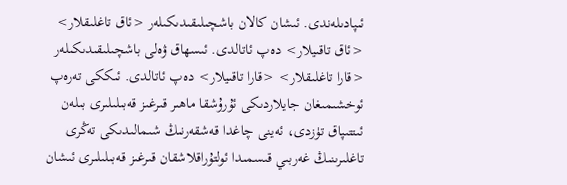ئىپادىلەندى. ئىشان كالان باشچىلىقىدىكىلەر <ئاق تاغلىقلار> <ئاق تاقىيلار> دەپ ئاتالدى. ئىسھاق ۋەلى باشچىلىقىدىكىلەر <قارا تاغلىقلار> <قارا تاقىيلار> دەپ ئاتالدى. ئىككى تەرەپ ئوخشىمىغان جايلاردىكى ئۇرۇشقا ماھىر قىرغىز قەبىلىلىرى بىلەن ئىتتىپاق تۈزدى، ئەينى چاغدا قەشقەرنىڭ شىمالىدىكى تەڭرى تاغلىرىنىڭ غەربىي قىسمىدا ئولتۇراقلاشقان قىرغىز قەبىلىلىرى ئىشان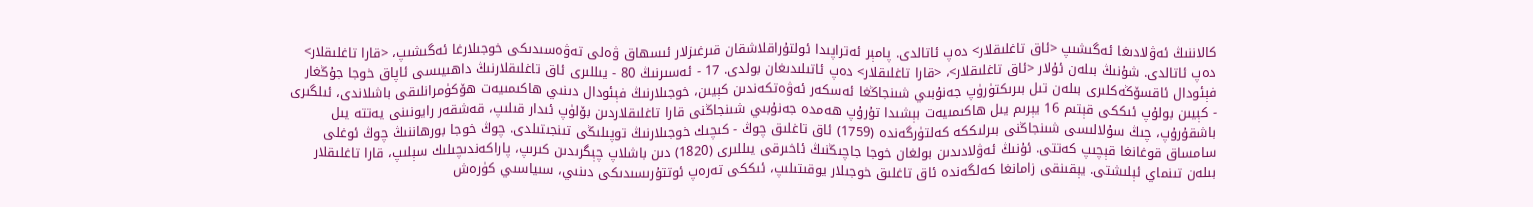كالاننىڭ ئەۋلادىغا ئەگىشىپ <ئاق تاغلىقلار> دەپ ئاتالدى. پامېر ئەتراپىدا ئولتۇراقلاشقان قىرغىزلار ئىسھاق ۋەلى تەۋەسىدىكى خوجىلارغا ئەگىشىپ، <قارا تاغلىقلار> دەپ ئاتالدى. شۇنىڭ بىلەن ئۇلار <ئاق تاغلىقلار>، <قارا تاغلىقلار> دەپ ئاتىلىدىغان بولدى. 17 - ئەسىرنىڭ 80 - يىللىرى ئاق تاغلىقلارنىڭ داھىيىسى ئاپاق خوجا جۇڭغار فېئودال ئاقسۆڭەكلىرى بىلەن تىل بىرىكتۈرۈپ جەنۇبىي شىنجاڭغا ئەسكەر ئەۋەتكەندىن كېيىن، خوجىلارنىڭ فېئودال دىنىي ھاكىمىيەت ھۆكۈمرانلىقى باشلاندى، ئىلگىرى - كېيىن بولۇپ ئىككى قېتىم 16 يېرىم يىل ھاكىمىيەت بېشىدا تۇرۇپ ھەمدە جەنۇبىي شىنجاڭنى قارا تاغلىقلاردىن بۆلۈپ ئىدار قىلىپ، قەشقەر رايونىنى يەتتە يىل باشقۇرۇپ، چىڭ سۇلالىسى شىنجاڭنى بىرلىككە كەلتۈرگەندە (1759) ئاق تاغلىق چوڭ - كىچىك خوجىلارنىڭ توپىلىڭى تىنجىتىلدى. چوڭ خوجا بورھاننىڭ چوڭ ئوغلى سامساق قوغانغا قېچىپ كەتتى. ئۇنىڭ ئەۋلادىدىن بولغان خوجا جاچىڭنىڭ ئاخىرقى يىللىرى (1820) دىن باشلاپ چېگرىدىن كىرىپ، پاراكەندىچىلىك سېلىپ، قارا تاغلىقلار بىلەن تىنماي ئېلىشتى. يېقىنقى زامانغا كەلگەندە ئاق تاغلىق خوجىلار يوقىتىلىپ، ئىككى تەرەپ ئوتتۇرىسىدىكى دىنىي، سىياسىي كۈرەش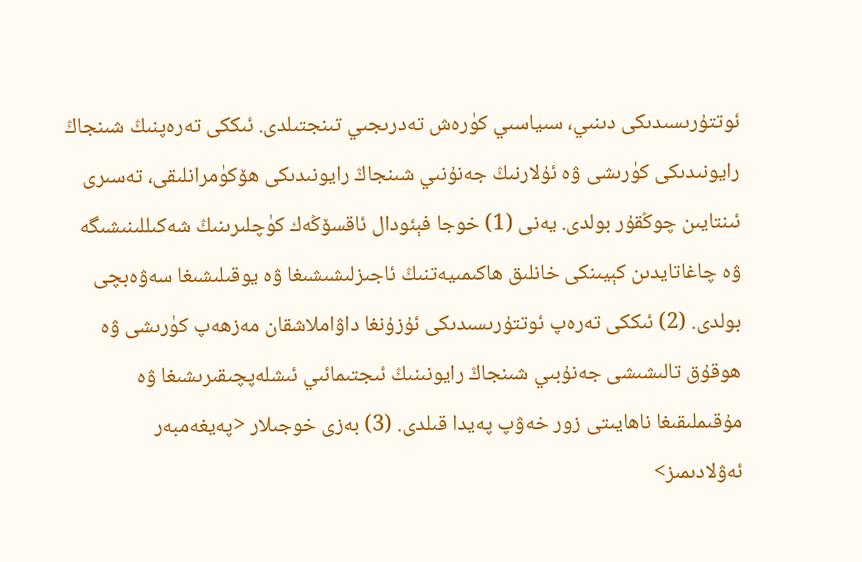ئوتتۇرىسىدىكى دىنىي، سىياسىي كۈرەش تەدرىجىي تىنجتىلدى. ئىككى تەرەپنىڭ شىنجاڭ رايونىدىكى كۈرىشى ۋە ئۇلارنىڭ جەنۇنىي شىنجاڭ رايونىدىكى ھۆكۈمرانلىقى، تەسىرى ئىنتايىن چوڭقۇر بولدى. يەنى (1) خوجا فېئودال ئاقسۆڭەك كۈچلىرىنىڭ شەكىللىنىشىگە ۋە چاغاتايدىن كېيىنكى خانلىق ھاكىمىيەتنىڭ ئاجىزلىشىشىغا ۋە يوقىلىشىغا سەۋەبچى بولدى. (2) ئىككى تەرەپ ئوتتۇرىسىدىكى ئۇزۇنغا داۋاملاشقان مەزھەپ كۈرىشى ۋە ھوقۇق تالىشىشى جەنۇبىي شىنجاڭ رايونىنىڭ ئىجتىمائىي ئىشلەپچىقىرىشىغا ۋە مۇقىملىقىغا ناھايىتى زور خەۋپ پەيدا قىلدى. (3) بەزى خوجىلار <پەيغەمبەر ئەۋلادىمىز>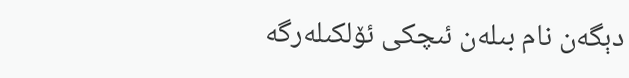دېگەن نام بىلەن ئىچكى ئۆلكىلەرگە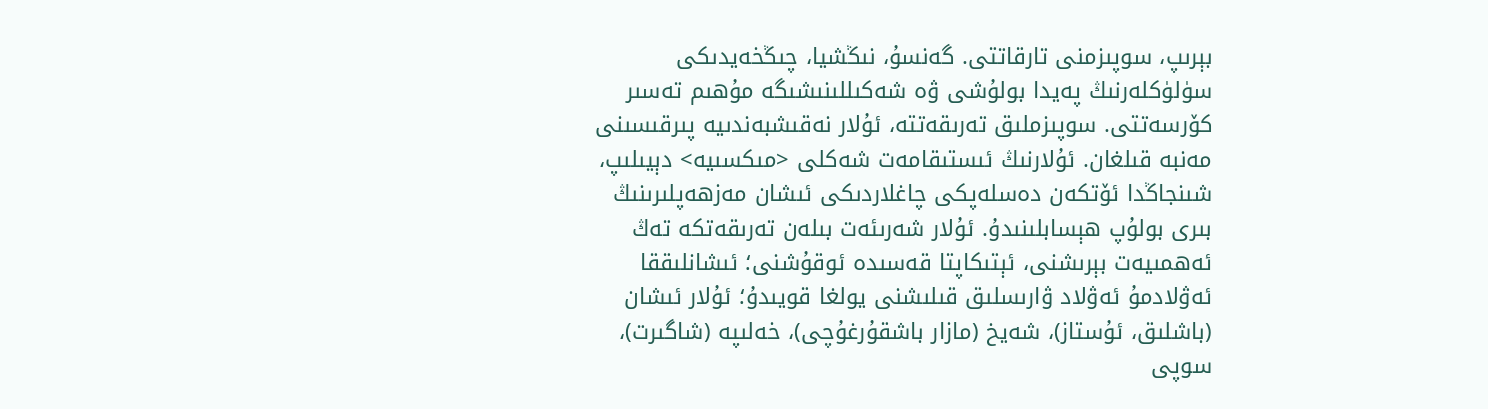بېرىپ، سوپىزمنى تارقاتتى. گەنسۇ، نىڭشيا، چىڭخەيدىكى سۈلۈكلەرنىڭ پەيدا بولۇشى ۋە شەكىللىنىشىگە مۇھىم تەسىر كۆرسەتتى. سوپىزملىق تەرىقەتتە، ئۇلار نەقىشبەندىيە پىرقىسىنى مەنبە قىلغان. ئۇلارنىڭ ئىستىقامەت شەكلى <مىكسىيە> دېيىلىپ، شىنجاڭدا ئۆتكەن دەسلەپكى چاغلاردىكى ئىشان مەزھەپلىرىنىڭ بىرى بولۇپ ھېسابلىنىدۇ. ئۇلار شەرىئەت بىلەن تەرىقەتكە تەڭ ئەھمىيەت بېرىشنى، ئېتىكاپتا قەسىدە ئوقۇشنى؛ ئىشانلىققا ئەۋلادمۇ ئەۋلاد ۋارىسلىق قىلىشنى يولغا قويىدۇ؛ ئۇلار ئىشان (باشلىق، ئۇستاز)، شەيخ (مازار باشقۇرغۇچى)، خەلىپە (شاگىرت)، سوپى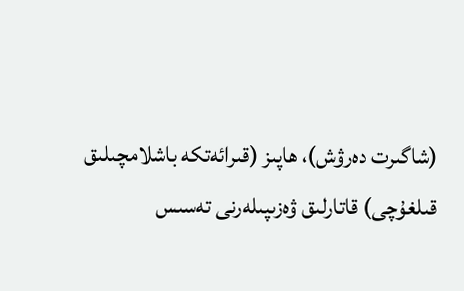(شاگىرت دەرۋش)، ھاپىز (قىرائەتكە باشلامچىلىق قىلغۇچى) قاتارلىق ۋەزىپىلەرنى تەسىس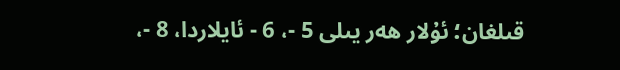قىلغان؛ ئۇلار ھەر يىلى 5 -، 6 - ئايلاردا، 8 -،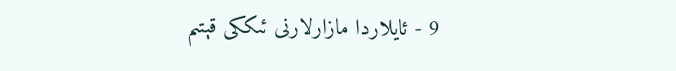9 - ئايلاردا مازارلارنى ئىككى قېتىم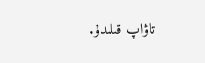تاۋاپ قىلىدۇ.